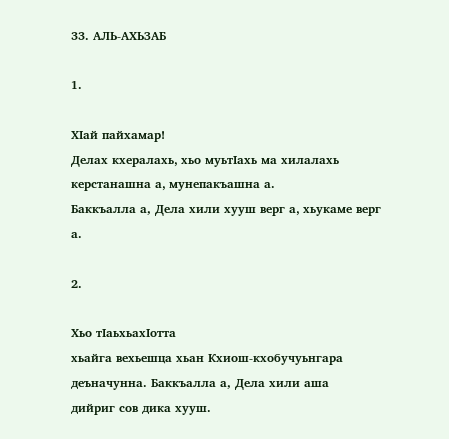33. АЛЬ-АХЬЗАБ

1.

ХIай пайхамар!
Делах кхералахь‚ хьо муьтIахь ма хилалахь керстанашна а‚ мунепакъашна а.
Баккъалла а, Дела хили хууш верг а‚ хьукаме верг а.

2.

Хьо тIаьхьахIотта
хьайга вехьешца хьан Кхиош-кхобучуьнгара деъначунна. Баккъалла а, Дела хили аша
дийриг сов дика хууш.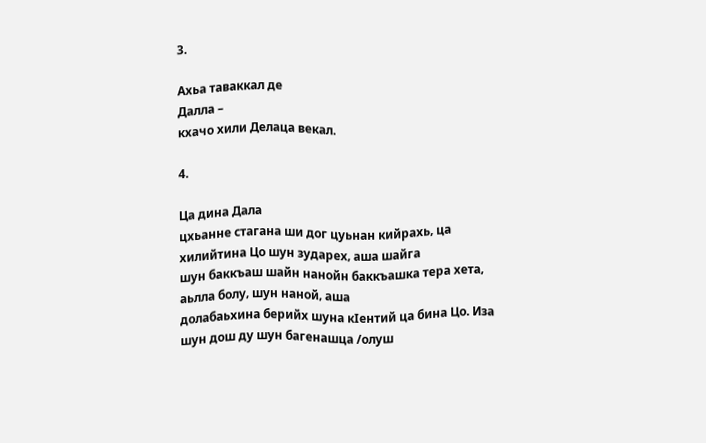3.

Ахьа таваккал де
Далла –
кхачо хили Делаца векал.

4.

Ца дина Дала
цхьанне стагана ши дог цуьнан кийрахь‚ ца хилийтина Цо шун зударех‚ аша шайга
шун баккъаш шайн нанойн баккъашка тера хета‚ аьлла болу‚ шун наной‚ аша
долабаьхина берийх шуна кIентий ца бина Цо. Иза шун дош ду шун багенашца /олуш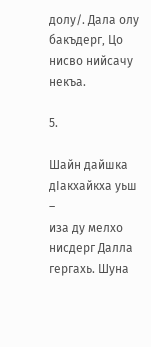долу/. Дала олу бакъдерг‚ Цо нисво нийсачу некъа.

5.

Шайн дайшка
дIакхайкха уьш –
иза ду мелхо нисдерг Далла гергахь. Шуна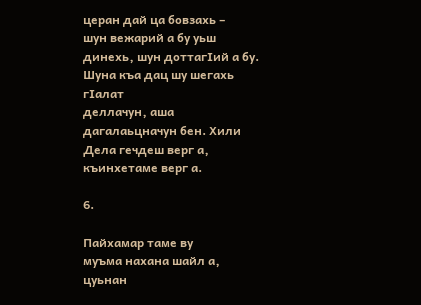церан дай ца бовзахь –
шун вежарий а бу уьш динехь‚ шун доттагIий а бу. Шуна къа дац шу шегахь гIалат
деллачун‚ аша дагалаьцначун бен. Хили Дела гечдеш верг а‚ къинхетаме верг а.

6.

Пайхамар таме ву
муъма нахана шайл а‚ цуьнан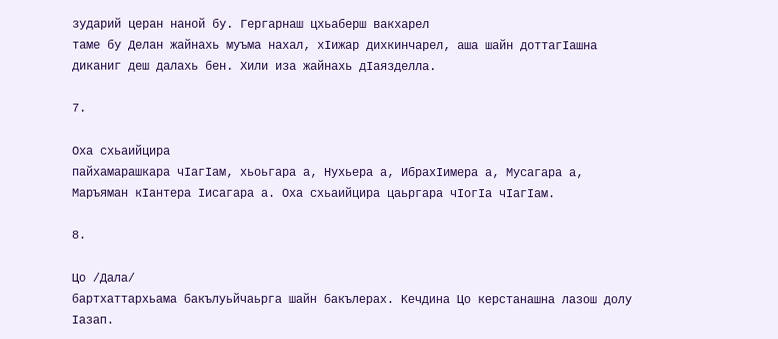зударий церан наной бу. Гергарнаш цхьаберш вакхарел
таме бу Делан жайнахь муъма нахал‚ хIижар дихкинчарел‚ аша шайн доттагIашна
диканиг деш далахь бен. Хили иза жайнахь дIаязделла.

7.

Оха схьаийцира
пайхамарашкара чIагIам‚ хьоьгара а‚ Нухьера а‚ ИбрахIимера а‚ Мусагара а‚
Маръяман кIантера Iисагара а. Оха схьаийцира цаьргара чIогIа чIагIам.

8.

Цо /Дала/
бартхаттархьама бакълуьйчаьрга шайн бакълерах. Кечдина Цо керстанашна лазош долу
Iазап.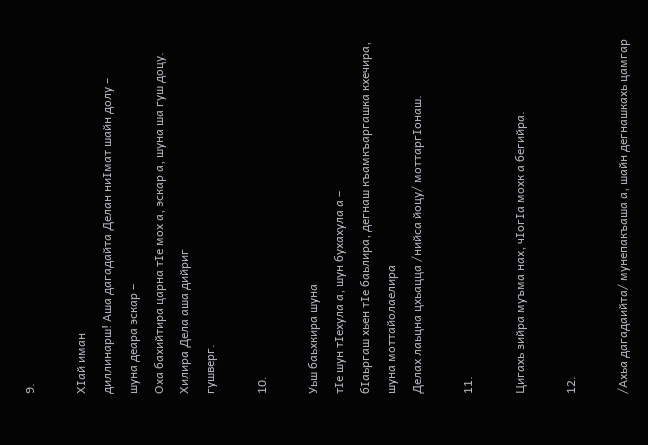9.

ХIай иман
диллинарш! Аша дагадайта Делан ниIмат шайн долу –
шуна деара эскар –
Оха бахийтира царна тIе мох а‚ эскар а‚ шуна ша гуш доцу. Хилира Дела аша дийриг
гушверг.

10.

Уьш баьхкира шуна
тIе шун тIехула а‚ шун бухахула а –
бIаьргаш хьен тIе баьлира‚ дегнаш къамкъаргашка кхечира‚ шуна моттайолаелира
Делах лаьцна цхьацца /нийса йоцу/ моттаргIонаш.

11.

Цигахь зийра муъма нах‚ чIогIа мохк а бегийра.

12.

/Ахьа дагадаийта/ мунепакъаша а‚ шайн дегнашкахь цамгар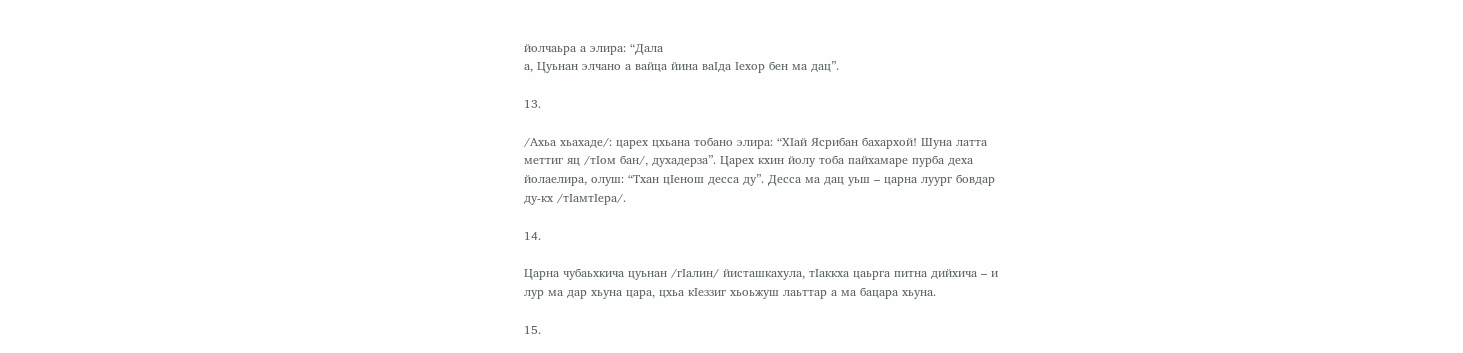йолчаьра а элира: “Дала
а‚ Цуьнан элчано а вайца йина ваIда Iехор бен ма дац”.

13.

/Ахьа хьахаде/: царех цхьана тобано элира: “ХIай Ясрибан бахархой! Шуна латта
меттиг яц /тIом бан/‚ духадерза”. Царех кхин йолу тоба пайхамаре пурба деха
йолаелира‚ олуш: “Тхан цIенош десса ду”. Десса ма дац уьш – царна луург бовдар
ду-кх /тIамтIера/.

14.

Царна чубаьхкича цуьнан /гIалин/ йисташкахула‚ тIаккха цаьрга питна дийхича – и
лур ма дар хьуна цара‚ цхьа кIеззиг хьоьжуш лаьттар а ма бацара хьуна.

15.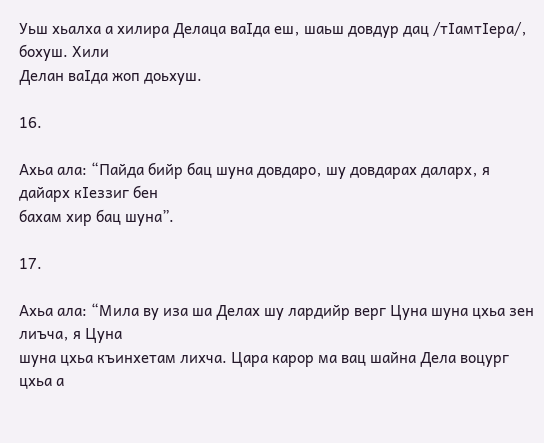Уьш хьалха а хилира Делаца ваIда еш‚ шаьш довдур дац /тIамтIера/‚ бохуш. Хили
Делан ваIда жоп доьхуш.

16.

Ахьа ала: “Пайда бийр бац шуна довдаро‚ шу довдарах даларх‚ я дайарх кIеззиг бен
бахам хир бац шуна”.

17.

Ахьа ала: “Мила ву иза ша Делах шу лардийр верг Цуна шуна цхьа зен лиъча‚ я Цуна
шуна цхьа къинхетам лихча. Цара карор ма вац шайна Дела воцург цхьа а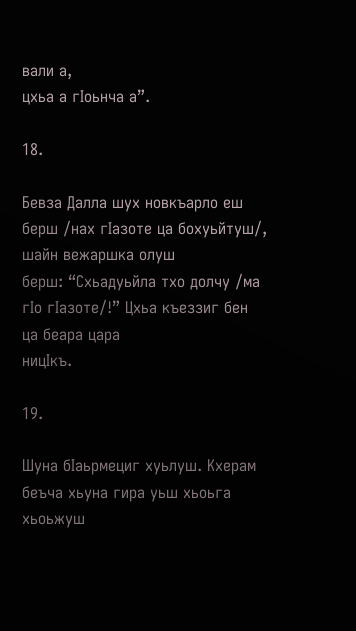вали а‚
цхьа а гIоьнча а”.

18.

Бевза Далла шух новкъарло еш берш /нах гIазоте ца бохуьйтуш/‚ шайн вежаршка олуш
берш: “Схьадуьйла тхо долчу /ма гIо гIазоте/!” Цхьа къеззиг бен ца беара цара
ницIкъ.

19.

Шуна бIаьрмециг хуьлуш. Кхерам беъча хьуна гира уьш хьоьга хьоьжуш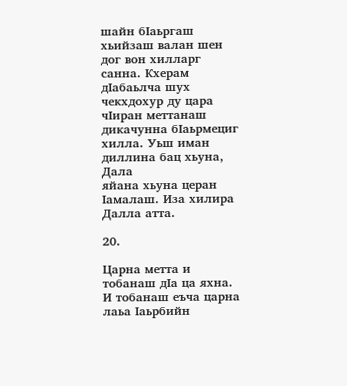шайн бIаьргаш
хьийзаш валан шен дог вон хилларг санна. Кхерам дIабаьлча шух чекхдохур ду цара
чIиран меттанаш дикачунна бIаьрмециг хилла. Уьш иман диллина бац хьуна‚ Дала
яйана хьуна церан Iамалаш. Иза хилира Далла атта.

20.

Царна метта и тобанаш дIа ца яхна. И тобанаш еъча царна лаьа Iаьрбийн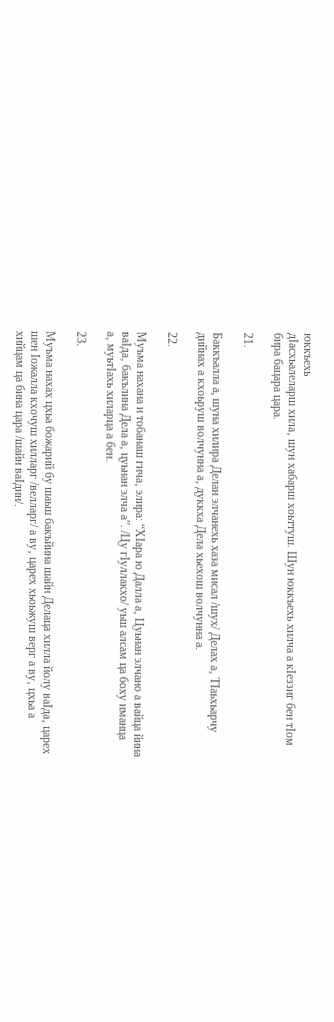юккъехь
дIасхьалеларш хила‚ шун хабарш хоьттуш. Шун юккъехь хилча а кIеззиг бен тIом
бира бацара цара.

21.

Баккъалла а, шуна хилира Делан элчанехь хаза мисал /шух/ Делах а‚ ТIаьхьарчу
дийнах а кхоьруш волчунна а‚ дуккха Дела хьехош волчунна а.

22.

Муъма нахана и тобанаш гича‚ элира: “ХIара ю Далла а‚ Цуьнан элчано а вайца йина
ваIда‚ бакълина Дела а‚ цуьнан элча а”. /Цу гIуллакхо/ уьш алсам ца боху иманца
а‚ муьтIахь хиларца а бен.

23.

Муъма нахах цхьа божарий бу шаьш бакъйина шайн Делаца хилла йолу ваIда‚ царех
шен Iожалла кхочуш хилларг /велларг/ а ву‚ царех хьоьжуш верг а ву‚ цхьа а
хийцам ца бина цара /шайн ваIдин/.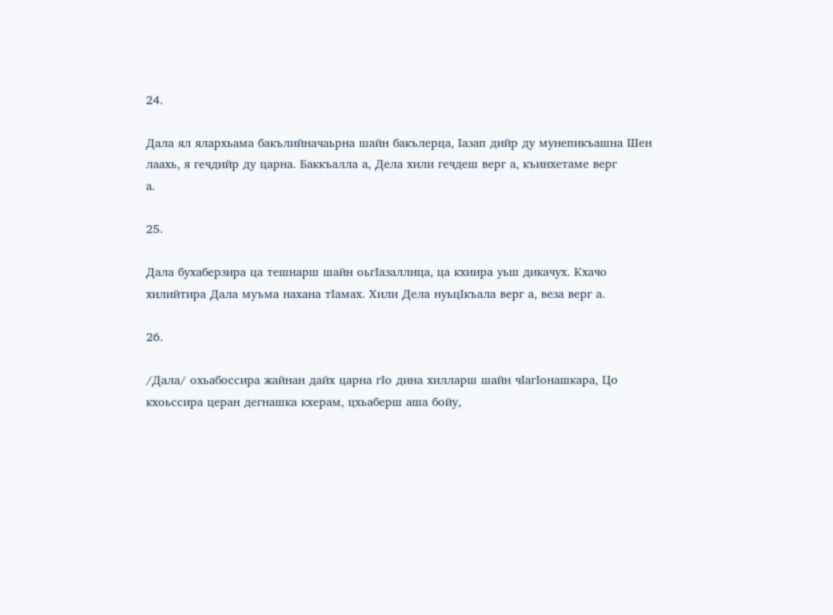24.

Дала ял ялархьама бакълийначаьрна шайн бакълерца‚ Iазап дийр ду мунепикъашна Шен
лаахь‚ я гечдийр ду царна. Баккъалла а, Дела хили гечдеш верг а‚ къинхетаме верг
а.

25.

Дала бухаберзира ца тешнарш шайн оьгIазаллица‚ ца кхиира уьш дикачух. Кхачо
хилийтира Дала муъма нахана тIамах. Хили Дела нуьцIкъала верг а‚ веза верг а.

26.

/Дала/ охьабоссира жайнан дайх царна гIо дина хилларш шайн чIагIонашкара‚ Цо
кхоьссира церан дегнашка кхерам‚ цхьаберш аша бойу‚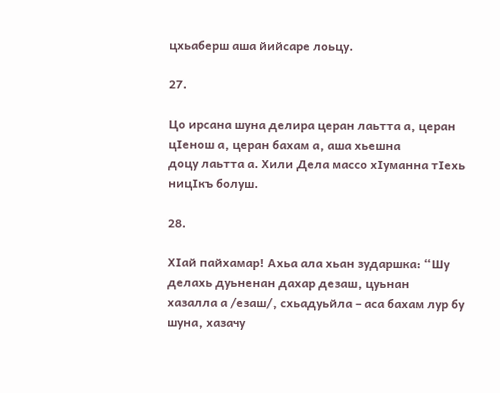цхьаберш аша йийсаре лоьцу.

27.

Цо ирсана шуна делира церан лаьтта а‚ церан цIенош а‚ церан бахам а‚ аша хьешна
доцу лаьтта а. Хили Дела массо хIуманна тIехь ницIкъ болуш.

28.

ХIай пайхамар! Ахьа ала хьан зударшка: “Шу делахь дуьненан дахар дезаш‚ цуьнан
хазалла а /езаш/‚ схьадуьйла – аса бахам лур бу шуна‚ хазачу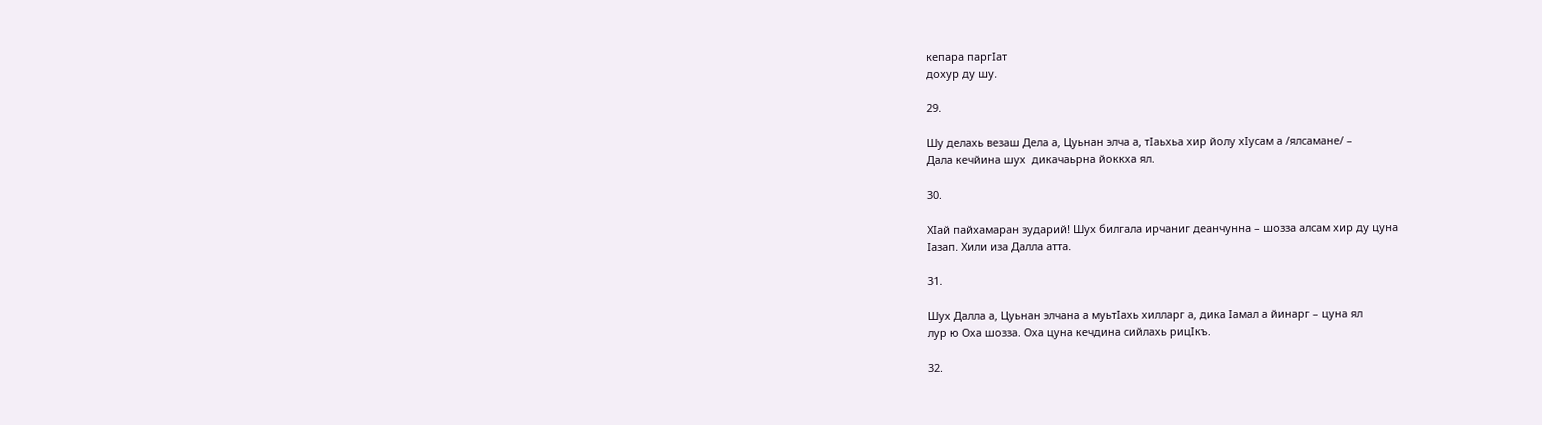кепара паргIат
дохур ду шу.

29.

Шу делахь везаш Дела а‚ Цуьнан элча а‚ тIаьхьа хир йолу хIусам а /ялсамане/ –
Дала кечйина шух  дикачаьрна йоккха ял.

30.

ХIай пайхамаран зударий! Шух билгала ирчаниг деанчунна – шозза алсам хир ду цуна
Iазап. Хили иза Далла атта.

31.

Шух Далла а‚ Цуьнан элчана а муьтIахь хилларг а‚ дика Iамал а йинарг – цуна ял
лур ю Оха шозза. Оха цуна кечдина сийлахь рицIкъ.

32.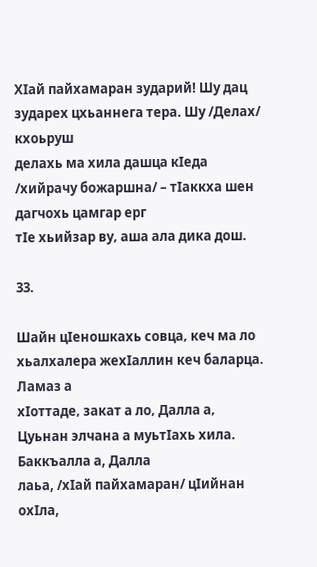ХIай пайхамаран зударий! Шу дац зударех цхьаннега тера. Шу /Делах/ кхоьруш
делахь ма хила дашца кIеда /хийрачу божаршна/ – тIаккха шен дагчохь цамгар ерг
тIе хьийзар ву‚ аша ала дика дош.

33.

Шайн цIеношкахь совца‚ кеч ма ло хьалхалера жехIаллин кеч баларца. Ламаз а
хIоттаде‚ закат а ло‚ Далла а‚ Цуьнан элчана а муьтIахь хила. Баккъалла а, Далла
лаьа, /хIай пайхамаран/ цIийнан охIла,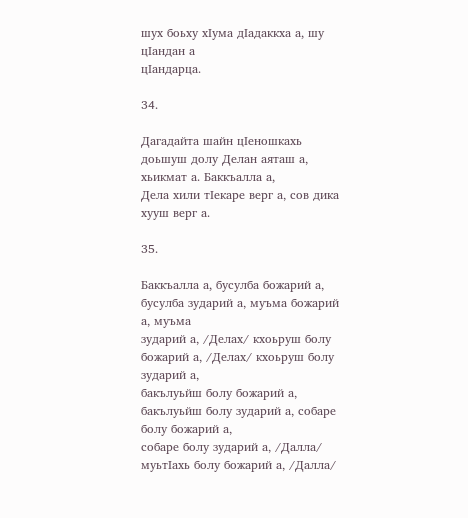шух боьху хIума дIадаккха а, шу цIандан а
цIандарца.

34.

Дагадайта шайн цIеношкахь доьшуш долу Делан аяташ а‚ хьикмат а. Баккъалла а,
Дела хили тIекаре верг а‚ сов дика хууш верг а.

35.

Баккъалла а, бусулба божарий а‚ бусулба зударий а‚ муъма божарий а‚ муъма
зударий а‚ /Делах/ кхоьруш болу божарий а‚ /Делах/ кхоьруш болу зударий а‚
бакълуьйш болу божарий а‚ бакълуьйш болу зударий а‚ собаре болу божарий а‚
собаре болу зударий а‚ /Далла/ муьтIахь болу божарий а‚ /Далла/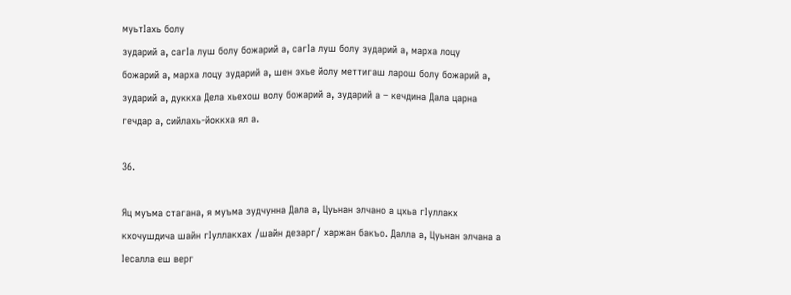муьтIахь болу
зударий а‚ сагIа луш болу божарий а‚ сагIа луш болу зударий а‚ марха лоцу
божарий а‚ марха лоцу зударий а‚ шен эхье йолу меттигаш ларош болу божарий а‚
зударий а‚ дуккха Дела хьехош волу божарий а‚ зударий а – кечдина Дала царна
гечдар а‚ сийлахь-йоккха ял а.

36.

Яц муъма стагана‚ я муъма зудчунна Дала а‚ Цуьнан элчано а цхьа гIуллакх
кхочушдича шайн гIуллакхах /шайн дезарг/ харжан бакъо. Далла а‚ Цуьнан элчана а
Iесалла еш верг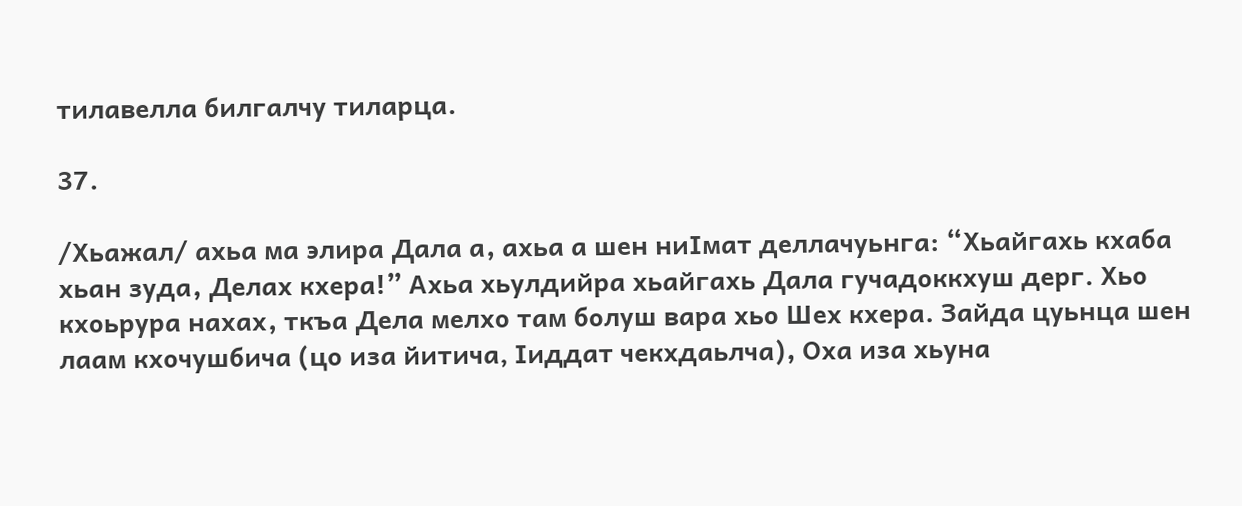тилавелла билгалчу тиларца.

37.

/Хьажал/ ахьа ма элира Дала а‚ ахьа а шен ниIмат деллачуьнга: “Хьайгахь кхаба
хьан зуда‚ Делах кхера!” Ахьа хьулдийра хьайгахь Дала гучадоккхуш дерг. Хьо
кхоьрура нахах‚ ткъа Дела мелхо там болуш вара хьо Шех кхера. Зайда цуьнца шен
лаам кхочушбича (цо иза йитича, Iиддат чекхдаьлча)‚ Оха иза хьуна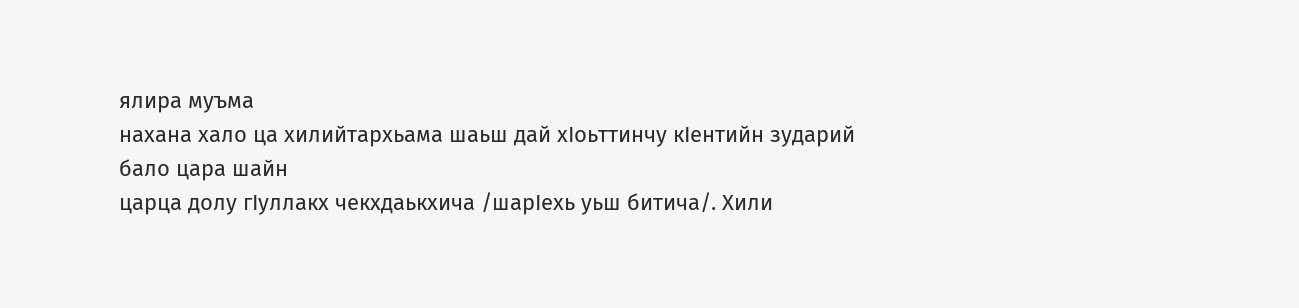ялира муъма
нахана хало ца хилийтархьама шаьш дай хIоьттинчу кIентийн зударий бало цара шайн
царца долу гIуллакх чекхдаькхича /шарIехь уьш битича/. Хили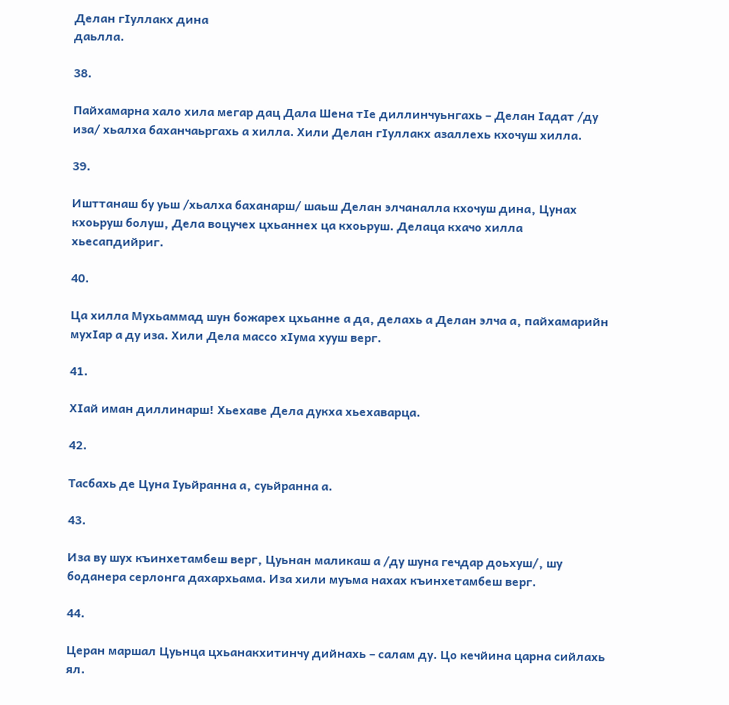Делан гIуллакх дина
даьлла.

38.

Пайхамарна хало хила мегар дац Дала Шена тIе диллинчуьнгахь – Делан Iадат /ду
иза/ хьалха баханчаьргахь а хилла. Хили Делан гIуллакх азаллехь кхочуш хилла.

39.

Ишттанаш бу уьш /хьалха баханарш/ шаьш Делан элчаналла кхочуш дина‚ Цунах
кхоьруш болуш‚ Дела воцучех цхьаннех ца кхоьруш. Делаца кхачо хилла
хьесапдийриг.

40.

Ца хилла Мухьаммад шун божарех цхьанне а да‚ делахь а Делан элча а‚ пайхамарийн
мухIар а ду иза. Хили Дела массо хIума хууш верг.

41.

ХIай иман диллинарш! Хьехаве Дела дукха хьехаварца.

42.

Тасбахь де Цуна Iуьйранна а‚ суьйранна а.

43.

Иза ву шух къинхетамбеш верг‚ Цуьнан маликаш а /ду шуна гечдар доьхуш/‚ шу
боданера серлонга дахархьама. Иза хили муъма нахах къинхетамбеш верг.

44.

Церан маршал Цуьнца цхьанакхитинчу дийнахь – салам ду. Цо кечйина царна сийлахь
ял.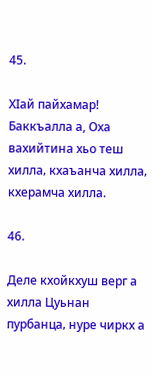45.

ХIай пайхамар! Баккъалла а, Оха вахийтина хьо теш хилла‚ кхаъанча хилла‚
кхерамча хилла.

46.

Деле кхойкхуш верг а хилла Цуьнан пурбанца‚ нуре чиркх а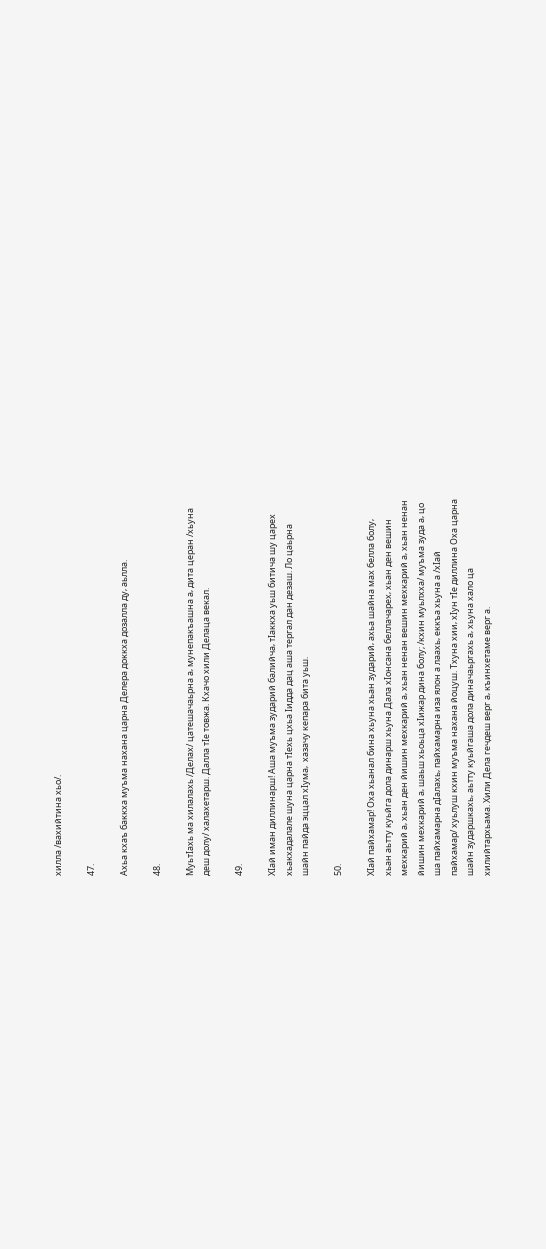хилла /вахийтина хьо/.

47.

Ахьа кхаъ баккха муъма нахана царна Делера доккха дозалла ду‚ аьлла.

48.

МуьтIахь ма хилалахь /Делах/ цатешачаьрна а‚ мунепакъашна а‚ дита церан /хьуна
деш долу/ халахетарш. Далла тIе товжа. Кхачо хили Делаца векал.

49.

ХIай иман диллинарш! Аша муъма зударий балийча‚ тIаккха уьш битича шу царех
хьакхадалале шуна царна тIехь цхьа Iидда дац аша тергал дан дезаш. Ло цаьрна
шайн пайда эццал хIума‚  хазачу кепара бита уьш.

50.

ХIай пайхамар! Оха хьанал бина хьуна хьан зударий‚ ахьа шайна мах белла болу‚
хьан аьтту куьйга дола динарш хьуна Дала хIонсана беллачарех‚ хьан ден вешин
мехкарий а‚ хьан ден йишин мехкарий а‚ хьан ненан вешин мехкарий а‚ хьан ненан
йишин мехкарий а‚ шаьш хьоьца хIижар дина болу; /кхин муьлхха/ муъма зуда а‚ цо
ша пайхамарна дIалахь‚ пайхамарна иза ялон а лаахь‚ еккъа хьуна а /хIай
пайхамар/ хуьлуш кхин муъма нахана йоцуш. Тхуна хии‚ хIун тIе диллина Оха царна
шайн зударшкахь‚ аьтту куьйгаша дола диначаьргахь а‚ хьуна хало ца
хилийтархьама. Хили Дела гечдеш верг а‚ къинхетаме верг а.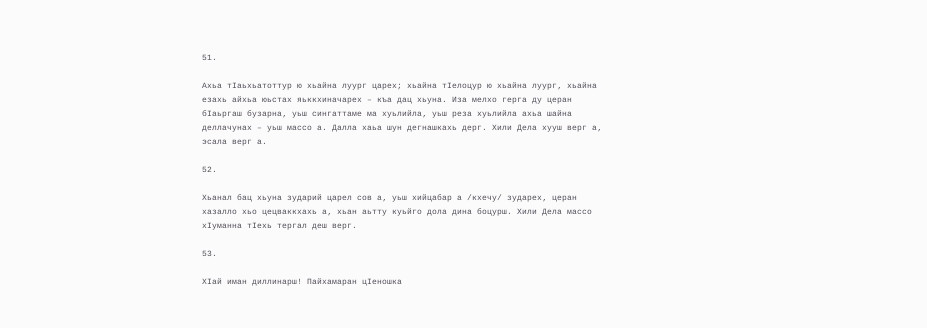51.

Ахьа тIаьхьатоттур ю хьайна луург царех; хьайна тIелоцур ю хьайна луург‚ хьайна
езахь айхьа юьстах яьккхиначарех – къа дац хьуна. Иза мелхо герга ду церан
бIаьргаш бузарна‚ уьш сингаттаме ма хуьлийла‚ уьш реза хуьлийла ахьа шайна
деллачунах – уьш массо а. Далла хаьа шун дегнашкахь дерг. Хили Дела хууш верг а‚
эсала верг а.

52.

Хьанал бац хьуна зударий царел сов а‚ уьш хийцабар а /кхечу/ зударех‚ церан
хазалло хьо цецваккхахь а‚ хьан аьтту куьйго дола дина боцурш. Хили Дела массо
хIуманна тIехь тергал деш верг.

53.

ХIай иман диллинарш! Пайхамаран цIеношка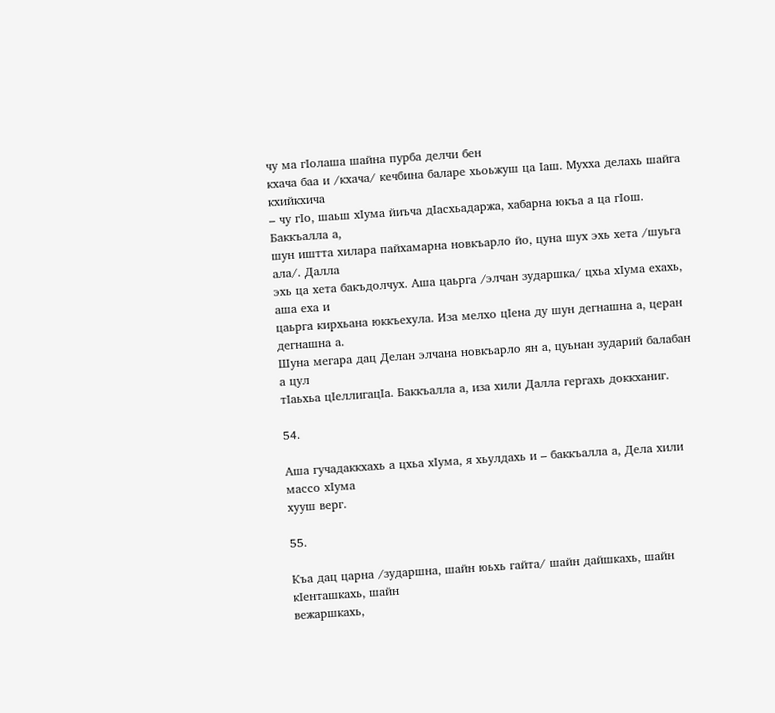чу ма гIолаша шайна пурба делчи бен
кхача баа и /кхача/ кечбина баларе хьоьжуш ца Iаш. Мухха делахь шайга кхийкхича
– чу гIо‚ шаьш хIума йиъча дIасхьадаржа‚ хабарна юкъа а ца гIош. Баккъалла а,
шун иштта хилара пайхамарна новкъарло йо‚ цуна шух эхь хета /шуьга ала/. Далла
эхь ца хета бакъдолчух. Аша цаьрга /элчан зударшка/ цхьа хIума ехахь‚ аша еха и
цаьрга кирхьана юккъехула. Иза мелхо цIена ду шун дегнашна а‚ церан дегнашна а.
Шуна мегара дац Делан элчана новкъарло ян а‚ цуьнан зударий балабан а цул
тIаьхьа цIеллигацIа. Баккъалла а, иза хили Далла гергахь доккханиг.

54.

Аша гучадаккхахь а цхьа хIума‚ я хьулдахь и – баккъалла а, Дела хили массо хIума
хууш верг.

55.

Къа дац царна /зударшна‚ шайн юьхь гайта/ шайн дайшкахь‚ шайн кIенташкахь‚ шайн
вежаршкахь‚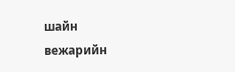шайн вежарийн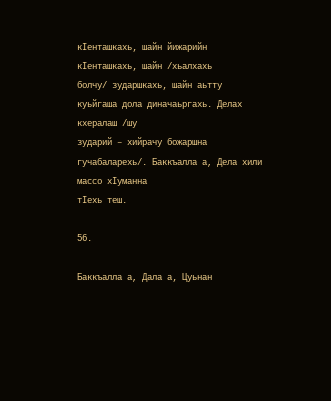кIенташкахь‚ шайн йижарийн кIенташкахь‚ шайн /хьалхахь
болчу/ зударшкахь‚ шайн аьтту куьйгаша дола диначаьргахь. Делах кхералаш /шу
зударий – хийрачу божаршна гучабаларехь/. Баккъалла а, Дела хили массо хIуманна
тIехь теш.

56.

Баккъалла а, Дала а‚ Цуьнан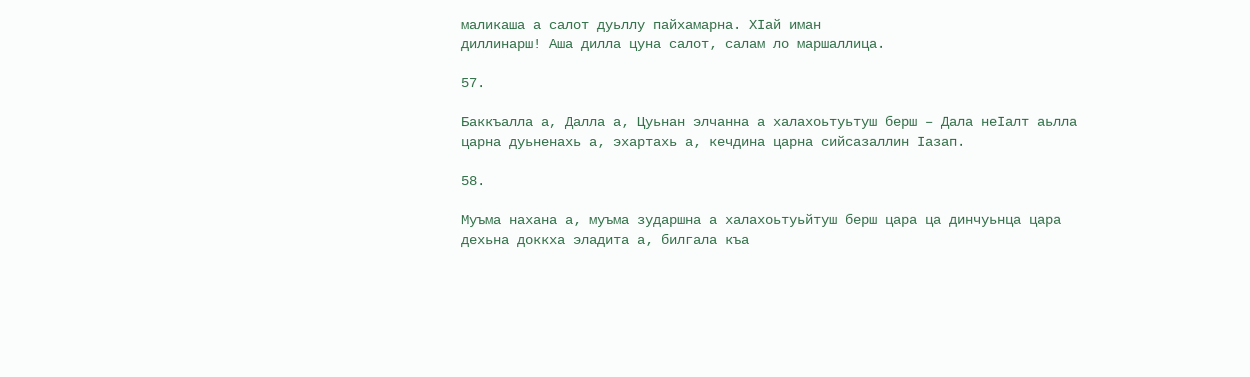маликаша а салот дуьллу пайхамарна. ХIай иман
диллинарш! Аша дилла цуна салот‚ салам ло маршаллица.

57.

Баккъалла а, Далла а‚ Цуьнан элчанна а халахоьтуьтуш берш – Дала неIалт аьлла
царна дуьненахь а‚ эхартахь а‚ кечдина царна сийсазаллин Iазап.

58.

Муъма нахана а‚ муъма зударшна а халахоьтуьйтуш берш цара ца динчуьнца цара
дехьна доккха эладита а‚ билгала къа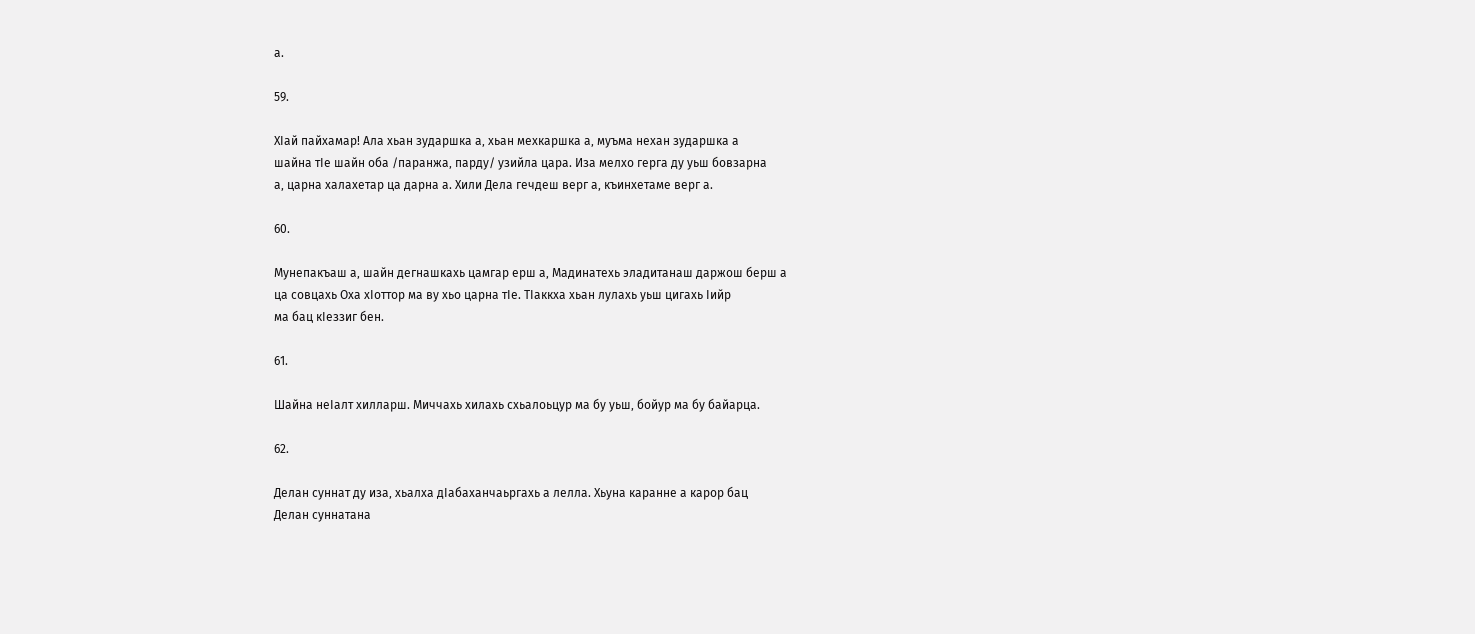а.

59.

ХIай пайхамар! Ала хьан зударшка а‚ хьан мехкаршка а‚ муъма нехан зударшка а
шайна тIе шайн оба /паранжа‚ парду/ узийла цара. Иза мелхо герга ду уьш бовзарна
а‚ царна халахетар ца дарна а. Хили Дела гечдеш верг а‚ къинхетаме верг а.

60.

Мунепакъаш а‚ шайн дегнашкахь цамгар ерш а‚ Мадинатехь эладитанаш даржош берш а
ца совцахь Оха хIоттор ма ву хьо царна тIе. ТIаккха хьан лулахь уьш цигахь Iийр
ма бац кIеззиг бен.

61.

Шайна неIалт хилларш. Миччахь хилахь схьалоьцур ма бу уьш‚ бойур ма бу байарца.

62.

Делан суннат ду иза‚ хьалха дIабаханчаьргахь а лелла. Хьуна каранне а карор бац
Делан суннатана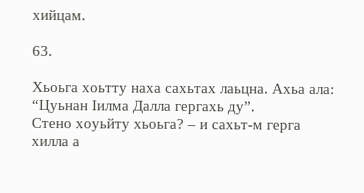хийцам.

63.

Хьоьга хоьтту наха сахьтах лаьцна. Ахьа ала: “Цуьнан Iилма Далла гергахь ду”.
Стено хоуьйту хьоьга? – и сахьт-м герга хилла а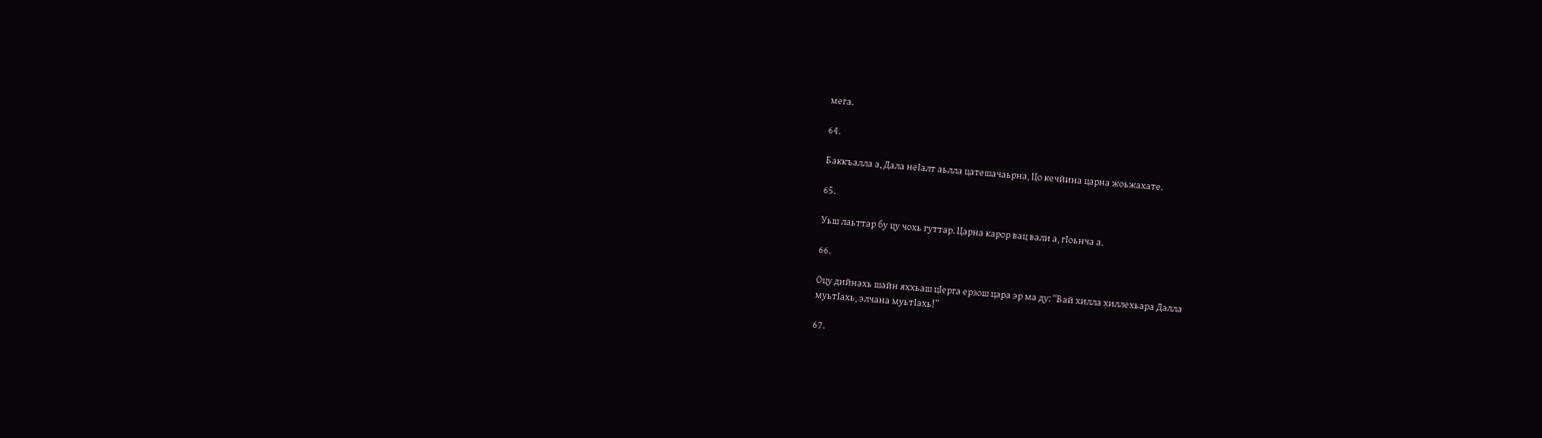мега.

64.

Баккъалла а, Дала неIалт аьлла цатешачаьрна‚ Цо кечйина царна жоьжахате.

65.

Уьш лаьттар бу цу чохь гуттар. Царна карор вац вали а‚ гIоьнча а.

66.

Оцу дийнахь шайн яххьаш цIерга ерзош цара эр ма ду: “Вай хилла хиллехьара Далла
муьтIахь‚ элчана муьтIахь!”

67.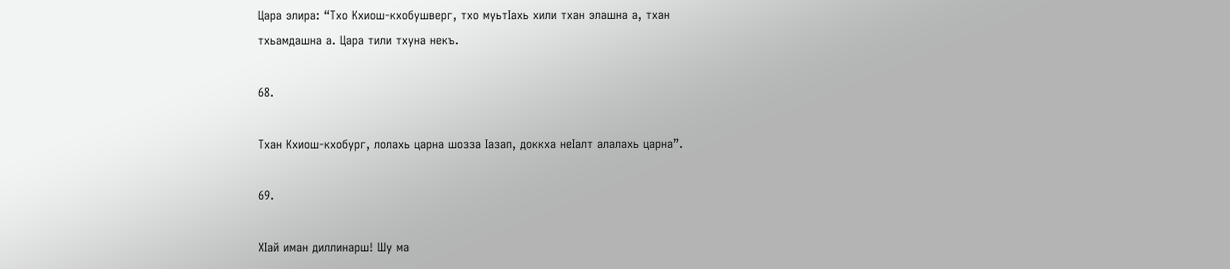Цара элира: “Тхо Кхиош-кхобушверг‚ тхо муьтIахь хили тхан элашна а‚ тхан
тхьамдашна а. Цара тили тхуна некъ.

68.

Тхан Кхиош-кхобург‚ лолахь царна шозза Iазап‚ доккха неIалт алалахь царна”.

69.

ХIай иман диллинарш! Шу ма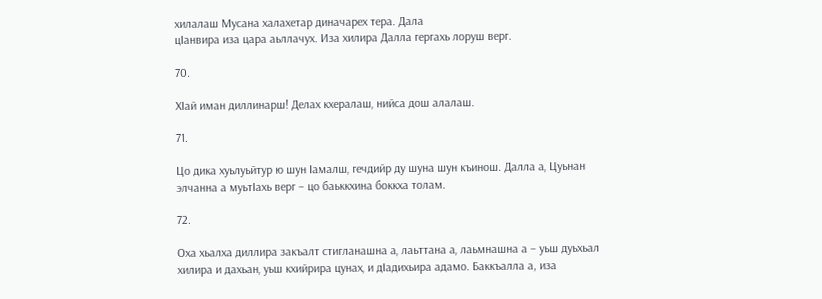хилалаш Мусана халахетар диначарех тера. Дала
цIанвира иза цара аьллачух. Иза хилира Далла гергахь лоруш верг.

70.

ХIай иман диллинарш! Делах кхералаш‚ нийса дош алалаш.

71.

Цо дика хуьлуьйтур ю шун Iамалш‚ гечдийр ду шуна шун къинош. Далла а‚ Цуьнан
элчанна а муьтIахь верг – цо баьккхина боккха толам.

72.

Оха хьалха диллира закъалт стигланашна а‚ лаьттана а‚ лаьмнашна а – уьш дуьхьал
хилира и дахьан‚ уьш кхийрира цунах‚ и дIадихьира адамо. Баккъалла а, иза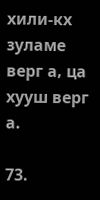хили-кх зуламе верг а‚ ца хууш верг а.

73.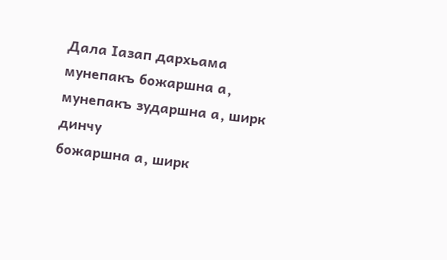Дала Iазап дархьама мунепакъ божаршна а‚ мунепакъ зударшна а‚ ширк динчу
божаршна а‚ ширк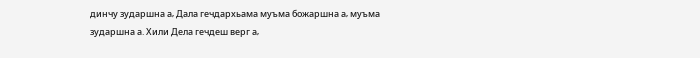динчу зударшна а‚ Дала гечдархьама муъма божаршна а‚ муъма
зударшна а. Хили Дела гечдеш верг а‚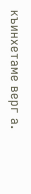къинхетаме верг а.